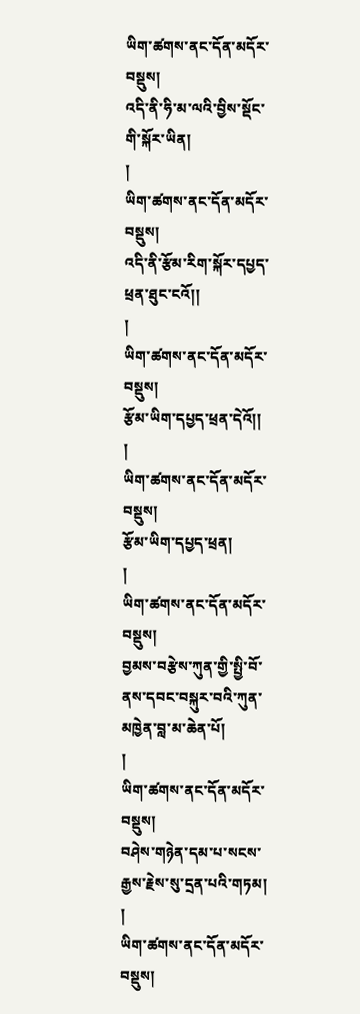ཡིག་ཚགས་ནང་དོན་མདོར་བསྡུས།
འདི་ནི་ཧི་མ་ལའི་བྱིས་སྡོང་གི་སྐོར་ཡིན།
།
ཡིག་ཚགས་ནང་དོན་མདོར་བསྡུས།
འདི་ནི་རྩོམ་རིག་སྐོར་དཔྱད་ཕྲན་ཐུང་ངའོ།།
།
ཡིག་ཚགས་ནང་དོན་མདོར་བསྡུས།
རྩོམ་ཡིག་དཔྱད་ཕྲན་དེའོ།།
།
ཡིག་ཚགས་ནང་དོན་མདོར་བསྡུས།
རྩོམ་ཡིག་དཔྱད་ཕྲན།
།
ཡིག་ཚགས་ནང་དོན་མདོར་བསྡུས།
བྱམས་བརྩེས་ཀུན་གྱི་སྤྱི་བོ་ནས་དབང་བསྐུར་བའི་ཀུན་མཁྱེན་བླ་མ་ཆེན་པོ།
།
ཡིག་ཚགས་ནང་དོན་མདོར་བསྡུས།
བཤེས་གཉེན་དམ་པ་སངས་རྒྱས་རྗེས་སུ་དྲན་པའི་གཏམ།
།
ཡིག་ཚགས་ནང་དོན་མདོར་བསྡུས།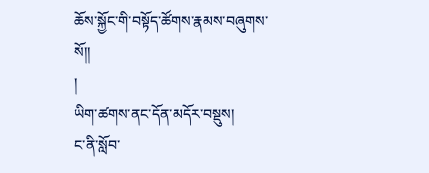ཆོས་སྐྱོང་གི་བསྟོད་ཚོགས་རྣམས་བཞུགས་སོ།།
།
ཡིག་ཚགས་ནང་དོན་མདོར་བསྡུས།
ང་ནི་སློབ་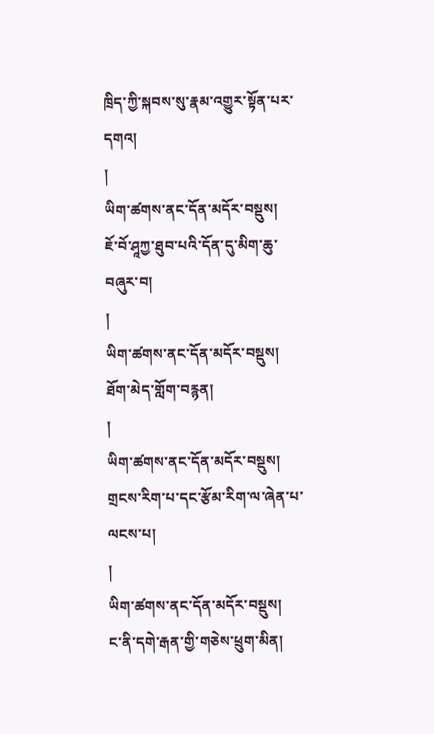ཁྲིད་ཀྱི་སྐབས་སུ་རྣམ་འགྱུར་སྟོན་པར་དགའ།
།
ཡིག་ཚགས་ནང་དོན་མདོར་བསྡུས།
ཇོ་བོ་ཤཱཀྱ་ཐུབ་པའི་དོན་དུ་མིག་ཆུ་བཞུར་བ།
།
ཡིག་ཚགས་ནང་དོན་མདོར་བསྡུས།
ཐོག་མེད་གློག་བརྙན།
།
ཡིག་ཚགས་ནང་དོན་མདོར་བསྡུས།
གྲངས་རིག་པ་དང་རྩོམ་རིག་ལ་ཞེན་པ་ལངས་པ།
།
ཡིག་ཚགས་ནང་དོན་མདོར་བསྡུས།
ང་ནི་དགེ་རྒན་གྱི་གཅེས་ཕྲུག་མིན།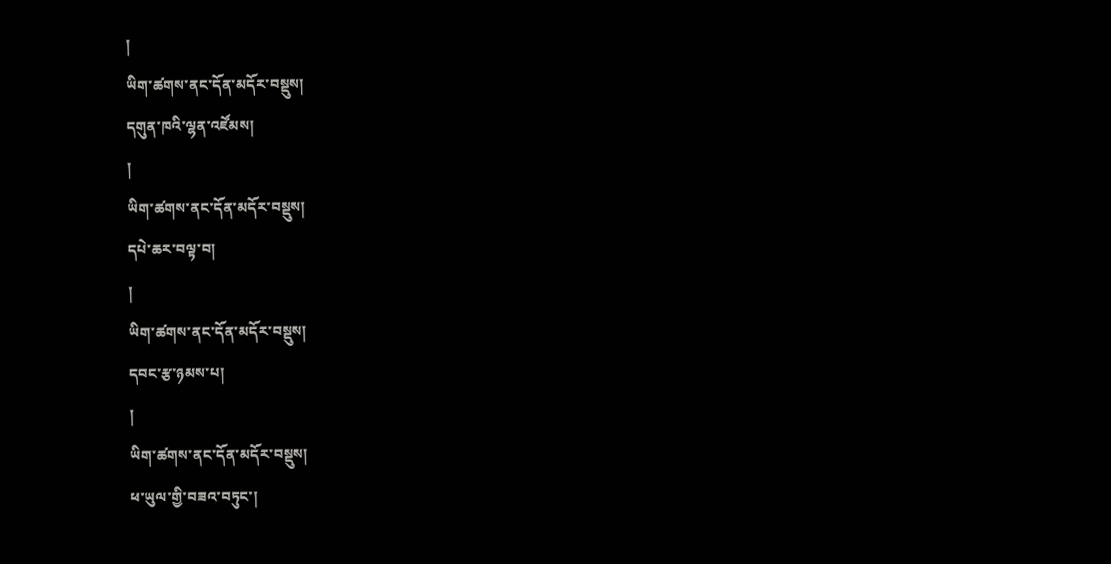།
ཡིག་ཚགས་ནང་དོན་མདོར་བསྡུས།
དགུན་ཁའི་ལྷན་འཛོམས།
།
ཡིག་ཚགས་ནང་དོན་མདོར་བསྡུས།
དཔེ་ཆར་བལྟ་བ།
།
ཡིག་ཚགས་ནང་དོན་མདོར་བསྡུས།
དབང་རྩ་ཉམས་པ།
།
ཡིག་ཚགས་ནང་དོན་མདོར་བསྡུས།
ཕ་ཡུལ་གྱི་བཟའ་བཏུང་།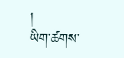།
ཡིག་ཚགས་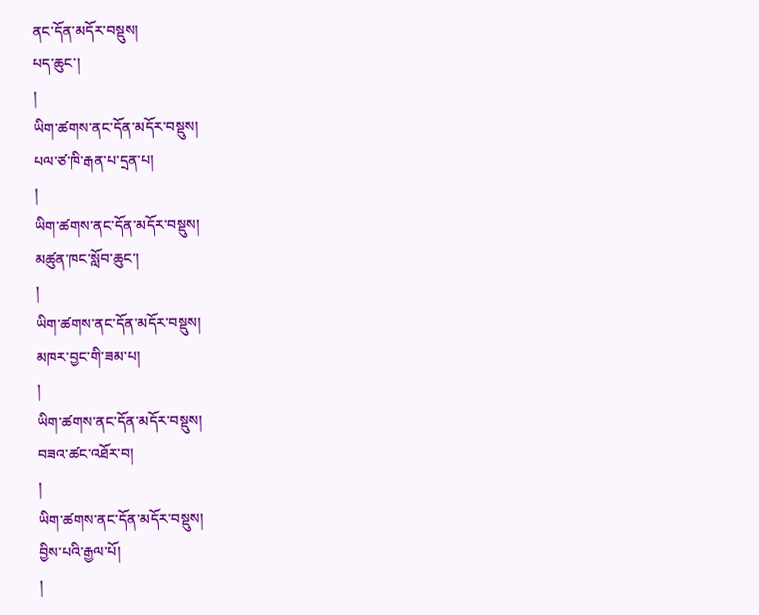ནང་དོན་མདོར་བསྡུས།
པད་ཆུང་།
།
ཡིག་ཚགས་ནང་དོན་མདོར་བསྡུས།
པལ་ཙ་ཁི་རྒན་པ་དྲན་པ།
།
ཡིག་ཚགས་ནང་དོན་མདོར་བསྡུས།
མཚུན་ཁང་སློབ་ཆུང་།
།
ཡིག་ཚགས་ནང་དོན་མདོར་བསྡུས།
མཁར་བྱང་གི་ཟམ་པ།
།
ཡིག་ཚགས་ནང་དོན་མདོར་བསྡུས།
བཟའ་ཚང་འཐོར་བ།
།
ཡིག་ཚགས་ནང་དོན་མདོར་བསྡུས།
བྱིས་པའི་རྒྱལ་པོ།
།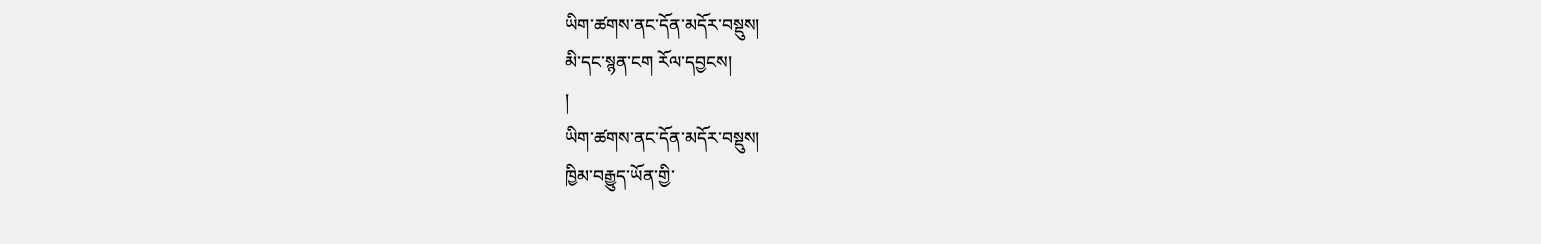ཡིག་ཚགས་ནང་དོན་མདོར་བསྡུས།
མི་དང་སྙན་ངག རོལ་དབྱངས།
།
ཡིག་ཚགས་ནང་དོན་མདོར་བསྡུས།
ཁྱིམ་བརྒྱུད་ཡོན་གྱི་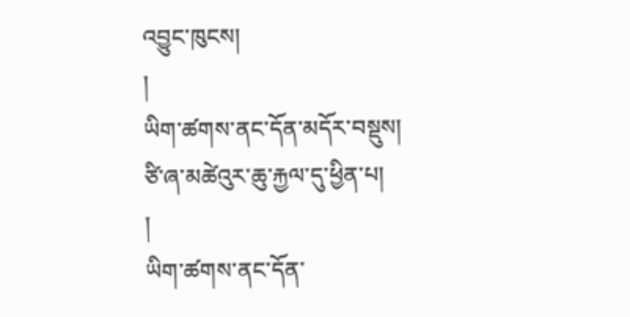འབྱུང་ཁུངས།
།
ཡིག་ཚགས་ནང་དོན་མདོར་བསྡུས།
ཙི་ཞ་མཚེའུར་ཆུ་རྐྱལ་དུ་ཕྱིན་པ།
།
ཡིག་ཚགས་ནང་དོན་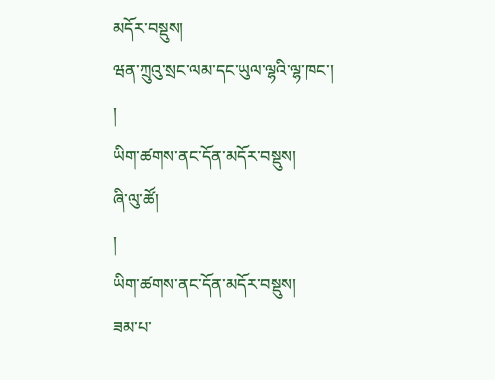མདོར་བསྡུས།
ཝན་ཀྲུའུ་སྲང་ལམ་དང་ཡུལ་ལྷའི་ལྷ་ཁང་།
།
ཡིག་ཚགས་ནང་དོན་མདོར་བསྡུས།
ཞི་ལུ་ཚོ།
།
ཡིག་ཚགས་ནང་དོན་མདོར་བསྡུས།
ཟམ་པ་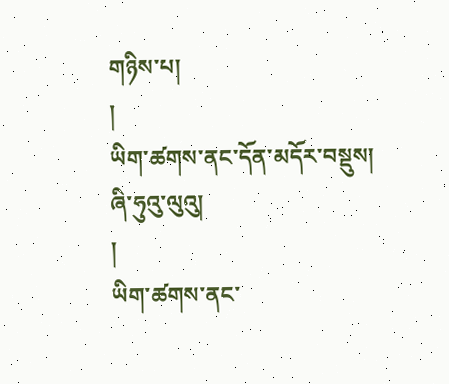གཉིས་པ།
།
ཡིག་ཚགས་ནང་དོན་མདོར་བསྡུས།
ཞི་ཧུའུ་ལུའུ།
།
ཡིག་ཚགས་ནང་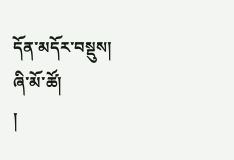དོན་མདོར་བསྡུས།
ཞི་མོ་ཚོ།
།